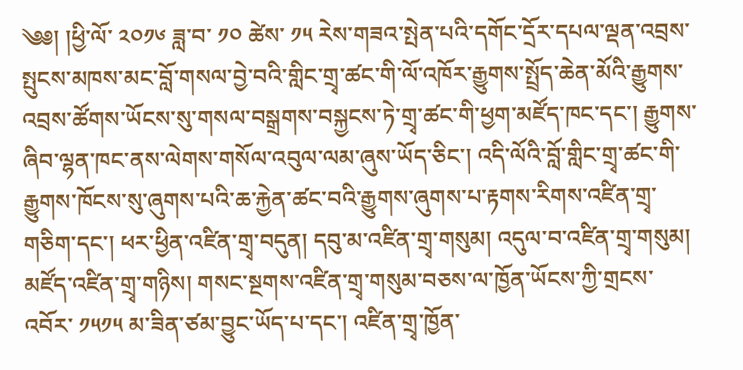༄༅། །ཕྱི་ལོ་ ༢༠༡༦ ཟླ་བ་ ༡༠ ཚེས་ ༡༥ རེས་གཟའ་སྤེན་པའི་དགོང་དྲོར་དཔལ་ལྡན་འབྲས་སྤུངས་མཁས་མང་བློ་གསལ་བྱེ་བའི་གླིང་གྲྭ་ཚང་གི་ལོ་འཁོར་རྒྱུགས་སྤྲོད་ཆེན་མོའི་རྒྱུགས་འབྲས་ཚོགས་ཡོངས་སུ་གསལ་བསྒྲགས་བསྐྱངས་ཏེ་གྲྭ་ཚང་གི་ཕྱག་མཛོད་ཁང་དང་། རྒྱུགས་ཞིབ་ལྷན་ཁང་ནས་ལེགས་གསོལ་འབུལ་ལམ་ཞུས་ཡོད་ཅིང་། འདི་ལོའི་བློ་གླིང་གྲྭ་ཚང་གི་རྒྱུགས་ཁོངས་སུ་ཞུགས་པའི་ཆ་རྐྱེན་ཚང་བའི་རྒྱུགས་ཞུགས་པ་རྟགས་རིགས་འཛིན་གྲྭ་གཅིག་དང་། ཕར་ཕྱིན་འཛིན་གྲྭ་བདུན། དབུ་མ་འཛིན་གྲྭ་གསུམ། འདུལ་བ་འཛིན་གྲྭ་གསུམ། མཛོད་འཛིན་གྲྭ་གཉིས། གསང་སྔགས་འཛིན་གྲྭ་གསུམ་བཅས་ལ་ཁྱོན་ཡོངས་ཀྱི་གྲངས་འབོར་ ༡༥༡༥ མ་ཟིན་ཙམ་བྱུང་ཡོད་པ་དང་། འཛིན་གྲྭ་ཁྱོན་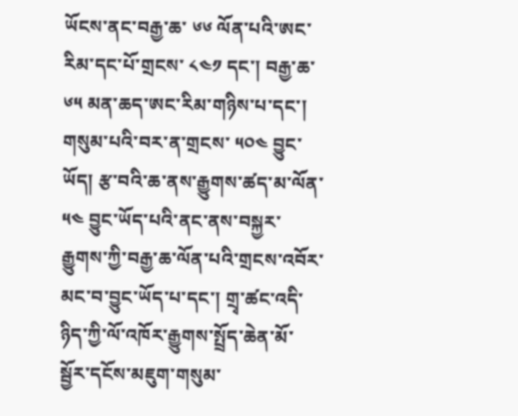ཡོངས་ནང་བརྒྱ་ཆ་ ༦༦ ལོན་པའི་ཨང་རིམ་དང་པོ་གྲངས་ ༨༤༡ དང་། བརྒྱ་ཆ་ ༦༥ མན་ཆད་ཨང་རིམ་གཉིས་པ་དང་། གསུམ་པའི་བར་ན་གྲངས་ ༥༠༤ བྱུང་ཡོད། རྩ་བའི་ཆ་ནས་རྒྱུགས་ཚད་མ་ལོན་ ༥༤ བྱུང་ཡོད་པའི་ནང་ནས་བསྐྱར་རྒྱུགས་ཀྱི་བརྒྱ་ཆ་ལོན་པའི་གྲངས་འབོར་མང་བ་བྱུང་ཡོད་པ་དང་། གྲྭ་ཚང་འདི་ཉིད་ཀྱི་ལོ་འཁོར་རྒྱུགས་སྤྲོད་ཆེན་མོ་སྦྱོར་དངོས་མཇུག་གསུམ་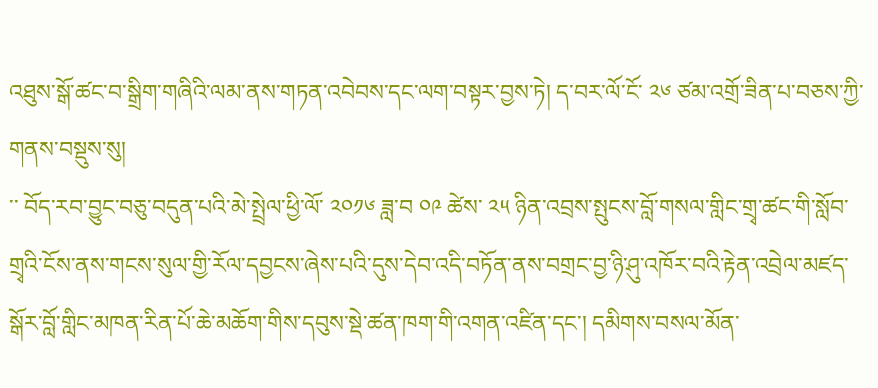འཐུས་སྒོ་ཚང་བ་སྒྲིག་གཞིའི་ལམ་ནས་གཏན་འབེབས་དང་ལག་བསྟར་བྱས་ཏེ། ད་བར་ལོ་ངོ་ ༢༦ ཙམ་འགྲོ་ཟིན་པ་བཅས་ཀྱི་གནས་བསྡུས་སུ།
་་ བོད་རབ་བྱུང་བཅུ་བདུན་པའི་མེ་སྤྲེལ་ཕྱི་ལོ་ ༢༠༡༦ ཟླ་བ ༠༩ ཚེས་ ༢༥ ཉིན་འབྲས་སྤུངས་བློ་གསལ་གླིང་གྲྭ་ཚང་གི་སློབ་གྲྭའི་ངོས་ནས་གངས་སུལ་གྱི་རོལ་དབྱངས་ཞེས་པའི་དུས་དེབ་འདི་བཏོན་ནས་བགྲང་བྱ་ཉི་ཤུ་འཁོར་བའི་རྟེན་འབྲེལ་མཛད་སྒོར་བློ་གླིང་མཁན་རིན་པོ་ཆེ་མཆོག་གིས་དབུས་སྡེ་ཚན་ཁག་གི་འགན་འཛིན་དང་། དམིགས་བསལ་མོན་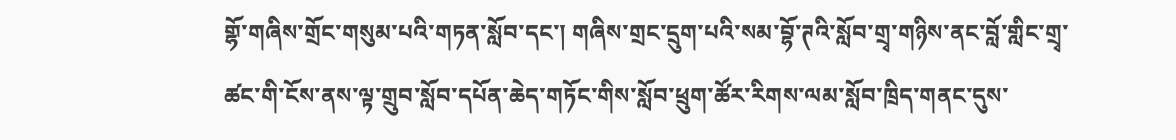གྷོ་གཞིས་གྲོང་གསུམ་པའི་གཏན་སློབ་དང་། གཞིས་གྲང་དྲུག་པའི་སམ་བྷོ་ཊའི་སློབ་གྲྭ་གཉིས་ནང་བློ་གླིང་གྲྭ་ཚང་གི་ངོས་ནས་ལྟ་གྲུབ་སློབ་དཔོན་ཆེད་གཏོང་གིས་སློབ་ཕྲུག་ཚོར་རིགས་ལམ་སློབ་ཁྲིད་གནང་དུས་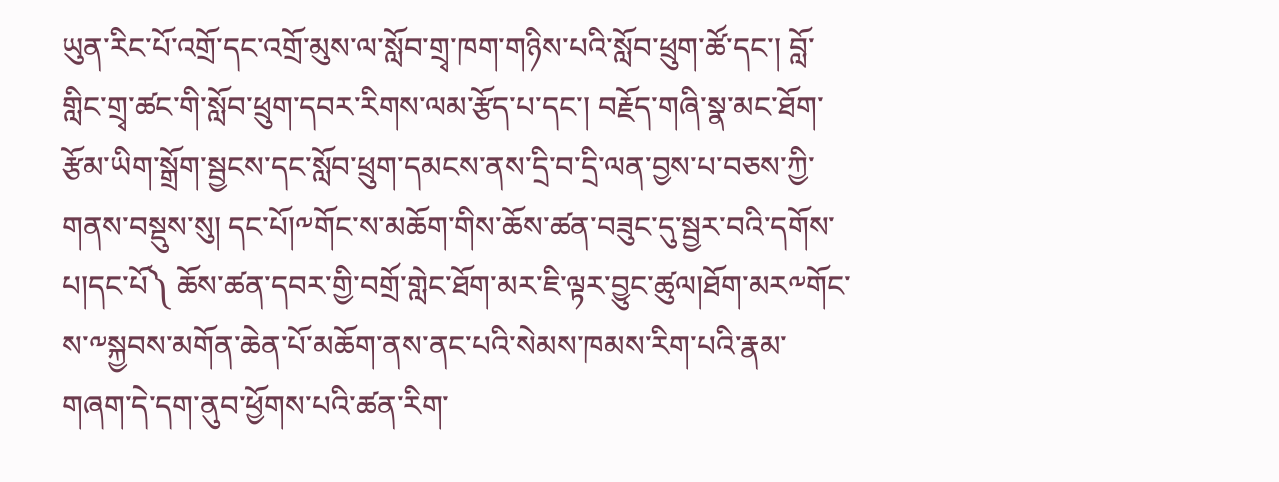ཡུན་རིང་པོ་འགྲོ་དང་འགྲོ་མུས་ལ་སློབ་གྲྭ་ཁག་གཉིས་པའི་སློབ་ཕྲུག་ཚོ་དང་། བློ་གླིང་གྲྭ་ཚང་གི་སློབ་ཕྲུག་དབར་རིགས་ལམ་རྩོད་པ་དང་། བརྗོད་གཞི་སྣ་མང་ཐོག་རྩོམ་ཡིག་སྒྲོག་སྦྱངས་དང་སློབ་ཕྲུག་དམངས་ནས་དྲི་བ་དྲི་ལན་བྱས་པ་བཅས་ཀྱི་གནས་བསྡུས་སུ། དང་པོ།༸གོང་ས་མཆོག་གིས་ཆོས་ཚན་བཟུང་དུ་སྦྱར་བའི་དགོས་པ།དང་པོ༽ ཆོས་ཚན་དབར་གྱི་བགྲོ་གླེང་ཐོག་མར་ཇི་ལྟར་བྱུང་ཚུལ།ཐོག་མར༸གོང་ས་༸སྐྱབས་མགོན་ཆེན་པོ་མཆོག་ནས་ནང་པའི་སེམས་ཁམས་རིག་པའི་རྣམ་གཞག་དེ་དག་ནུབ་ཕྱོགས་པའི་ཚན་རིག་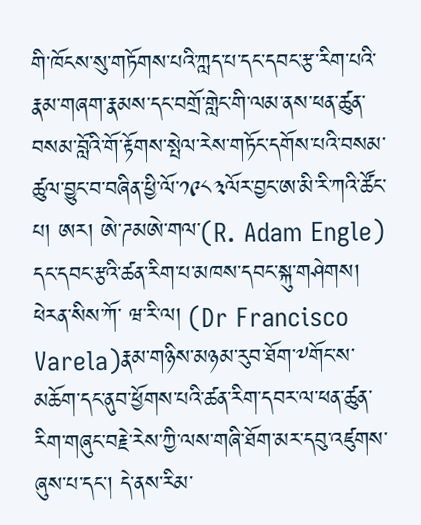གི་ཁོངས་སུ་གཏོགས་པའི་ཀླད་པ་དང་དབང་རྩ་རིག་པའི་རྣམ་གཞག་རྣམས་དང་བགྲོ་གླེང་གི་ལམ་ནས་ཕན་ཚུན་བསམ་བློའི་གོ་རྟོགས་སྤེལ་རེས་གཏོང་དགོས་པའི་བསམ་ཚུལ་བྱུང་བ་བཞིན་ཕྱི་ལོ་༡༩༨༣ལོར་བྱང་ཨ་མི་རི་ཀའི་ཚོང་པ། ཨར། ཨེ་ཌམཨེ་གལ་(R. Adam Engle) དང་དབང་རྩའི་ཚན་རིག་པ་མཁས་དབང་སྐུ་གཤེགས། ཕེརན་སིས་ཀོ་ ཝ་རི་ལ། (Dr Francisco Varela)རྣམ་གཉིས་མཉམ་རུབ་ཐོག་༸གོང་ས་མཆོག་དང་ནུབ་ཕྱོགས་པའི་ཚན་རིག་དབར་ལ་ཕན་ཚུན་རིག་གཞུང་བརྗེ་རེས་ཀྱི་ལས་གཞི་ཐོག་མར་དབུ་འཛུགས་ཞུས་པ་དང་། དེ་ནས་རིམ་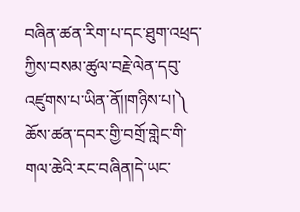བཞིན་ཚན་རིག་པ་དང་ཐུག་འཕྲད་ཀྱིས་བསམ་ཚུལ་བརྗེ་ལེན་དབུ་འཛུགས་པ་ཡིན་ནོ།།གཉིས་པ།༽ ཆོས་ཚན་དབར་གྱི་བགྲོ་གླེང་གི་གལ་ཆེའི་རང་བཞིན།དེ་ཡང་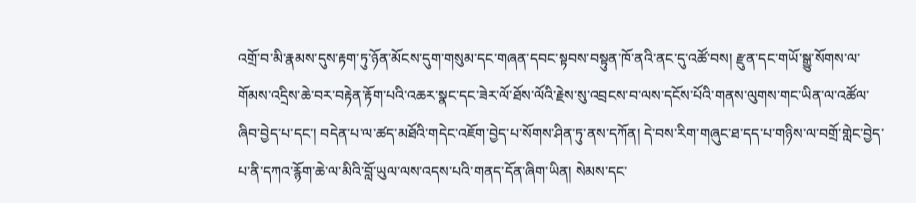འགྲོ་བ་མི་རྣམས་དུས་རྟག་ཏུ་ཉོན་མོངས་དུག་གསུམ་དང་གཞན་དབང་སྟབས་བསྟུན་ཁོ་ནའི་ནང་དུ་འཚོ་བས། རྫུན་དང་གཡོ་སྒྱུ་སོགས་ལ་གོམས་འདྲིས་ཆེ་བར་བརྟེན་རྟོག་པའི་འཆར་སྣང་དང་ཟེར་ལོ་ཐོས་ལོའི་རྗེས་སུ་འབྲངས་བ་ལས་དངོས་པོའི་གནས་ལུགས་གང་ཡིན་ལ་འཚོལ་ཞིབ་བྱེད་པ་དང་། བདེན་པ་ལ་ཚད་མཐོའི་གདེང་འཇོག་བྱེད་པ་སོགས་ཤིན་ཏུ་ནས་དཀོན། དེ་བས་རིག་གཞུང་ཐ་དད་པ་གཉིས་ལ་བགྲོ་གླེང་བྱེད་པ་ནི་དཀའ་རྙོག་ཆེ་ལ་མིའི་བློ་ཡུལ་ལས་འདས་པའི་གནད་དོན་ཞིག་ཡིན། སེམས་དང་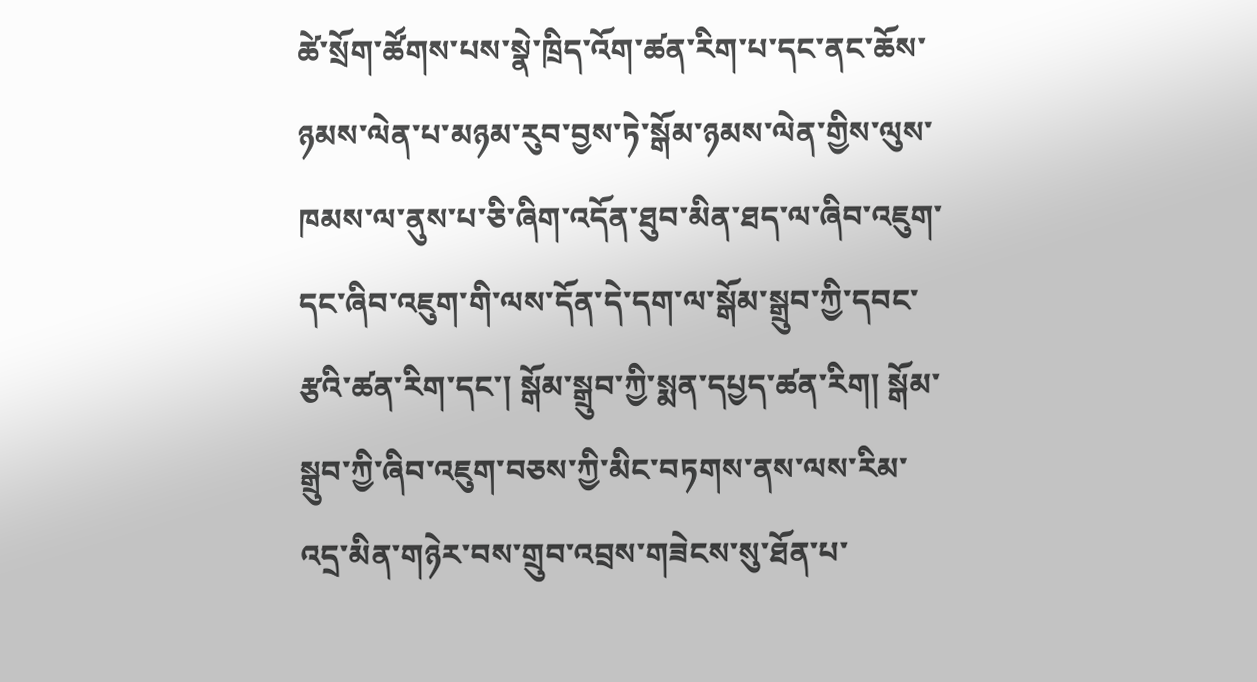ཚེ་སྲོག་ཚོགས་པས་སྣེ་ཁྲིད་འོག་ཚན་རིག་པ་དང་ནང་ཆོས་ཉམས་ལེན་པ་མཉམ་རུབ་བྱས་ཏེ་སྒོམ་ཉམས་ལེན་གྱིས་ལུས་ཁམས་ལ་ནུས་པ་ཅི་ཞིག་འདོན་ཐུབ་མིན་ཐད་ལ་ཞིབ་འཇུག་དང་ཞིབ་འཇུག་གི་ལས་དོན་དེ་དག་ལ་སྒོམ་སྒྲུབ་ཀྱི་དབང་རྩའི་ཚན་རིག་དང་། སྒོམ་སྒྲུབ་ཀྱི་སྨན་དཔྱད་ཚན་རིག། སྒོམ་སྒྲུབ་ཀྱི་ཞིབ་འཇུག་བཅས་ཀྱི་མིང་བཏགས་ནས་ལས་རིམ་འདྲ་མིན་གཉེར་བས་གྲུབ་འབྲས་གཟེངས་སུ་ཐོན་པ་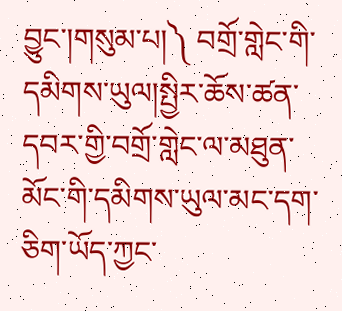བྱུང་།གསུམ་པ།༽ བགྲོ་གླེང་གི་དམིགས་ཡུལ།སྤྱིར་ཆོས་ཚན་དབར་གྱི་བགྲོ་གླེང་ལ་མཐུན་མོང་གི་དམིགས་ཡུལ་མང་དག་ཅིག་ཡོད་ཀྱང་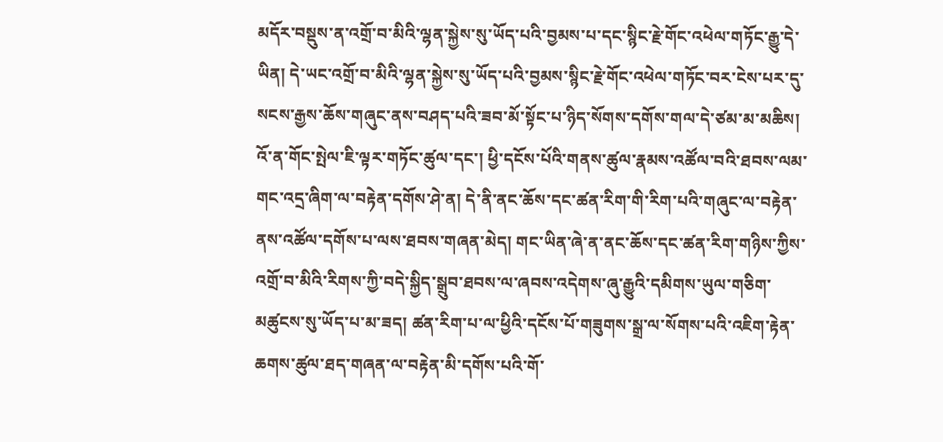མདོར་བསྡུས་ན་འགྲོ་བ་མིའི་ལྷན་སྐྱེས་སུ་ཡོད་པའི་བྱམས་པ་དང་སྙིང་རྗེ་གོང་འཕེལ་གཏོང་རྒྱུ་དེ་ཡིན། དེ་ཡང་འགྲོ་བ་མིའི་ལྷན་སྐྱེས་སུ་ཡོད་པའི་བྱམས་སྙིང་རྗེ་གོང་འཕེལ་གཏོང་བར་ངེས་པར་དུ་སངས་རྒྱས་ཆོས་གཞུང་ནས་བཤད་པའི་ཟབ་མོ་སྟོང་པ་ཉིད་སོགས་དགོས་གལ་དེ་ཙམ་མ་མཆིས། འོ་ན་གོང་སྤེལ་ཇི་ལྟར་གཏོང་ཚུལ་དང་། ཕྱི་དངོས་པོའི་གནས་ཚུལ་རྣམས་འཚོལ་བའི་ཐབས་ལམ་གང་འདྲ་ཞིག་ལ་བརྟེན་དགོས་ཤེ་ན། དེ་ནི་ནང་ཆོས་དང་ཚན་རིག་གི་རིག་པའི་གཞུང་ལ་བརྟེན་ནས་འཚོལ་དགོས་པ་ལས་ཐབས་གཞན་མེད། གང་ཡིན་ཞེ་ན་ནང་ཆོས་དང་ཚན་རིག་གཉིས་ཀྱིས་འགྲོ་བ་མིའི་རིགས་ཀྱི་བདེ་སྐྱིད་སྒྲུབ་ཐབས་ལ་ཞབས་འདེགས་ཞུ་རྒྱུའི་དམིགས་ཡུལ་གཅིག་མཚུངས་སུ་ཡོད་པ་མ་ཟད། ཚན་རིག་པ་ལ་ཕྱིའི་དངོས་པོ་གཟུགས་སྒྲ་ལ་སོགས་པའི་འཇིག་རྟེན་ཆགས་ཚུལ་ཐད་གཞན་ལ་བརྟེན་མི་དགོས་པའི་གོ་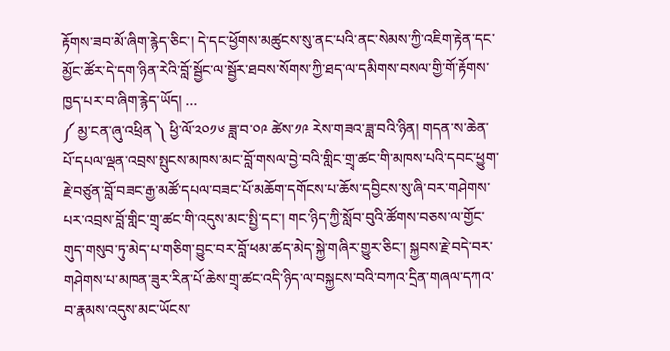རྟོགས་ཟབ་མོ་ཞིག་རྙེད་ཅིང་། དེ་དང་ཕྱོགས་མཚུངས་སུ་ནང་པའི་ནང་སེམས་ཀྱི་འཇིག་རྟེན་དང་མྱོང་ཚོར་དེ་དག་ཉིན་རེའི་བློ་སྦྱོང་ལ་སྦྱོར་ཐབས་སོགས་ཀྱི་ཐད་ལ་དམིགས་བསལ་གྱི་གོ་རྟོགས་ཁྱད་པར་བ་ཞིག་རྙེད་ཡོད། …
༼ མྱ་ངན་ཞུ་འཕྲིན ༽ ཕྱི་ལོ་༢༠༡༦ ཟླ་བ་༠༩ ཚེས་༡༩ རེས་གཟའ་ཟླ་བའི་ཉིན། གདན་ས་ཆེན་པོ་དཔལ་ལྡན་འབྲས་སྤུངས་མཁས་མང་བློ་གསལ་བྱེ་བའི་གླིང་གྲྭ་ཚང་གི་མཁས་པའི་དབང་ཕྱུག་རྗེ་བཙུན་བློ་བཟང་རྒྱ་མཚོ་དཔལ་བཟང་པོ་མཆོག་དགོངས་པ་ཆོས་དབྱིངས་སུ་ཞི་བར་གཤེགས་པར་འབྲས་བློ་གླིང་གྲྭ་ཚང་གི་འདུས་མང་སྤྱི་དང་། གང་ཉིད་ཀྱི་སློབ་བུའི་ཚོགས་བཅས་ལ་གྱོང་གུད་གསུབ་ཏུ་མེད་པ་གཅིག་བྱུང་བར་བློ་ཕམ་ཚད་མེད་སྐྱེ་གཞིར་གྱུར་ཅིང་། སྐྱབས་རྗེ་བདེ་བར་གཤེགས་པ་མཁན་ཟུར་རིན་པོ་ཆེས་གྲྭ་ཚང་འདི་ཉིད་ལ་བསྐྱངས་བའི་བཀའ་དྲིན་གཞལ་དཀའ་བ་རྣམས་འདུས་མང་ཡོངས་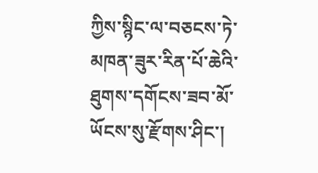ཀྱིས་སྙིང་ལ་བཅངས་ཏེ་མཁན་ཟུར་རིན་པོ་ཆེའི་ཐུགས་དགོངས་ཟབ་མོ་ཡོངས་སུ་རྫོགས་ཤིང་།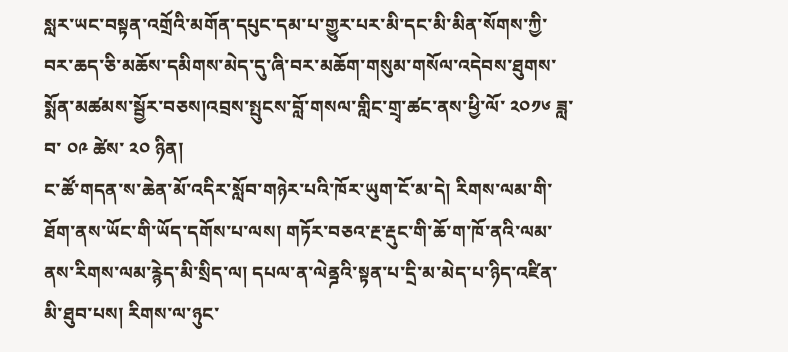སླར་ཡང་བསྟན་འགྲོའི་མགོན་དཔུང་དམ་པ་གྱུར་པར་མི་དང་མི་མིན་སོགས་ཀྱི་བར་ཆད་ཅི་མཆོས་དམིགས་མེད་དུ་ཞི་བར་མཆོག་གསུམ་གསོལ་འདེབས་ཐུགས་སྨོན་མཚམས་སྦྱོར་བཅས།འབྲས་སྤུངས་བློ་གསལ་གླིང་གྲྭ་ཚང་ནས་ཕྱི་ལོ་ ༢༠༡༦ ཟླ་བ་ ༠༩ ཚེས་ ༢༠ ཉིན།
ང་ཚོ་གདན་ས་ཆེན་མོ་འདིར་སློབ་གཉེར་པའི་ཁོར་ཡུག་ངོ་མ་དེ། རིགས་ལམ་གི་ཐོག་ནས་ཡོང་གི་ཡོད་དགོས་པ་ལས། གཏོར་བཅའ་རྔ་རྡུང་གི་ཆོ་ག་ཁོ་ནའི་ལམ་ནས་རིགས་ལམ་རྙེད་མི་སྲིད་ལ། དཔལ་ན་ལེནྜའི་སྟན་པ་དྲི་མ་མེད་པ་ཉིད་འཛིན་མི་ཐུབ་པས། རིགས་ལ་ཉུང་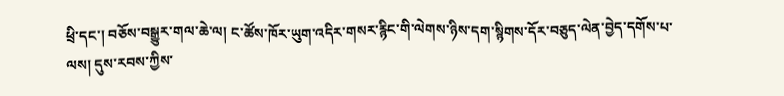ཕྲི་དང་། བཅོས་བསྒྱུར་གལ་ཆེ་ལ། ང་ཚོས་ཁོར་ཡུག་འདིར་གསར་རྙིང་གི་ལེགས་ཉིས་དག་སྙིགས་དོར་བཅུད་ལེན་བྱེད་དགོས་པ་ལས། དུས་རབས་ཀྱིས་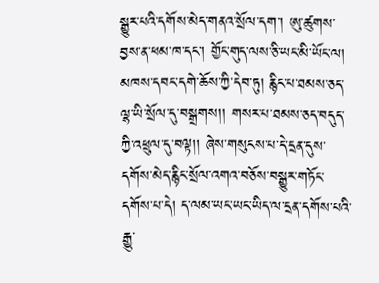སྒྱུར་པའི་དགོས་མེད་གནའ་སྲོལ་དག་། ཨུ་ཚུགས་བྱས་ན་ཕམ་ཁ་དང་། གྱོང་གུད་ལས་ཅི་ཡང་མི་ཡོང་ལ། མཁས་དབང་དགེ་ཆོས་ཀྱི་དེབ་ཏུ། རྙིང་པ་ཐམས་ཅད་ལྷ་ཡི་སྲོལ་དུ་བསྒྲགས།། གསར་པ་ཐམས་ཅད་བདུད་ཀྱི་འཕྲུལ་དུ་བལྟ།། ཞེས་གསུངས་པ་དེ་དྲན་དུས་དགོས་མེད་རྙིང་སྲོལ་འགའ་བཅོས་བསྒྱུར་གཏོང་དགོས་པ་དེ། ད་ལམ་ཡང་ཡང་ཡིད་ལ་དྲན་དགོས་པའི་རྒྱུ་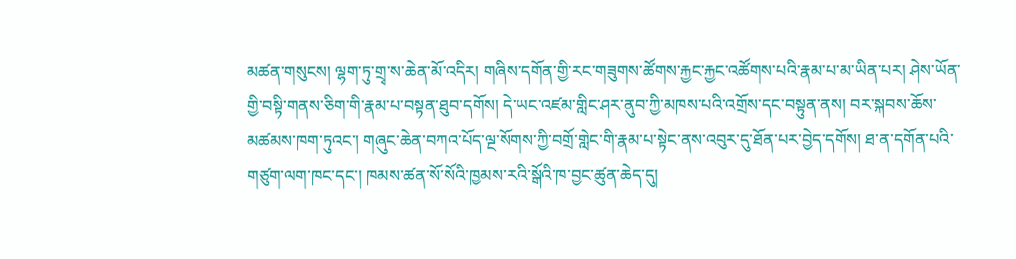མཚན་གསུངས། ལྷག་ཏུ་གྲྭ་ས་ཆེན་མོ་འདིར། གཞིས་དགོན་གྱི་རང་གཟུགས་ཚོགས་རྐྱང་རྐྱང་འཚོགས་པའི་རྣམ་པ་མ་ཡིན་པར། ཤེས་ཡོན་གྱི་བསྟི་གནས་ཅིག་གི་རྣམ་པ་བསྟན་ཐུབ་དགོས། དེ་ཡང་འཛམ་གླིང་ཤར་ནུབ་ཀྱི་མཁས་པའི་འགྲོས་དང་བསྟུན་ནས། བར་སྐབས་ཆོས་མཚམས་ཁག་ཏུའང་། གཞུང་ཆེན་བཀའ་པོད་ལྔ་སོགས་ཀྱི་བགྲོ་གླེང་གི་རྣམ་པ་སྟེང་ནས་འབུར་དུ་ཐོན་པར་བྱེད་དགོས། ཐ་ན་དགོན་པའི་གཙུག་ལག་ཁང་དང་། ཁམས་ཚན་སོ་སོའི་ཁྱམས་རའི་སྒོའི་ཁ་བྱང་ཚུན་ཆེད་དུ།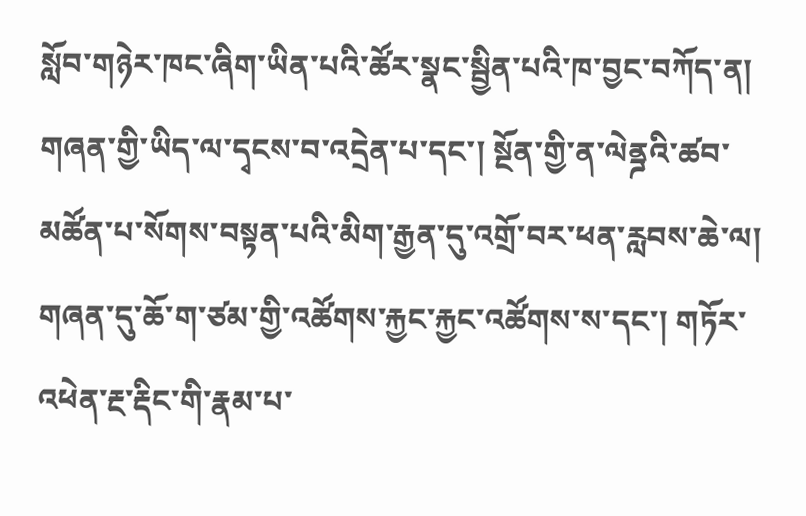སློབ་གཉེར་ཁང་ཞིག་ཡིན་པའི་ཚོར་སྣང་སྦྱིན་པའི་ཁ་བྱང་བཀོད་ན། གཞན་གྱི་ཡིད་ལ་དྭངས་བ་འདྲེན་པ་དང་། སྔོན་གྱི་ན་ལེནྜའི་ཚབ་མཚོན་པ་སོགས་བསྟན་པའི་མིག་རྒྱན་དུ་འགྲོ་བར་ཕན་རླབས་ཆེ་ལ། གཞན་དུ་ཆོ་ག་ཙམ་གྱི་འཚོགས་རྐྱང་རྐྱང་འཚོགས་ས་དང་། གཏོར་འཕེན་རྔ་རྡིང་གི་རྣམ་པ་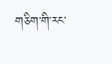གཅིག་གི་རང་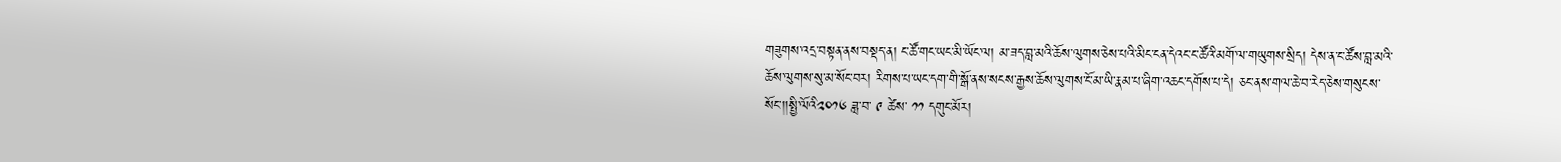གཟུགས་འདྲ་བསྟན་ནས་བསྡད་ན། ང་ཚོ་གང་ཡང་མི་ཡོང་ལ། མ་ཟད་བླ་མའི་ཆོས་ལུགས་ཅེས་པའི་མིང་ངན་དེའང་ང་ཚོའི་མགོ་ལ་གཡུགས་སྲིད། དེས་ན་ང་ཚོས་བླ་མའི་ཆོས་ལུགས་སུ་མ་སོང་བར། རིགས་པ་ཡང་དག་གི་སྒོ་ནས་སངས་རྒྱས་ཆོས་ལུགས་ངོ་མ་ཡི་རྣམ་པ་ཞིག་འཆང་དགོས་པ་དེ། ཅང་ནས་གལ་ཆེ་བ་རེད་ཅེས་གསུངས་སོང་།།སྤྱི་ལོའི༢༠༡༦ ཟླ་བ་ ༩ ཚེས་ ༡༡ དགུང་མོར།